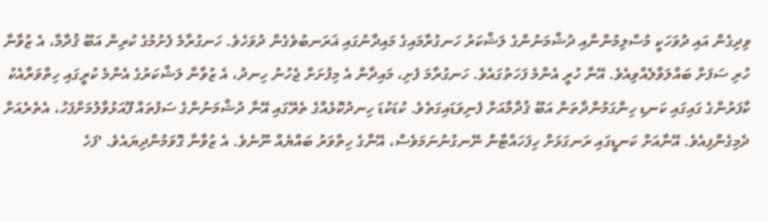ވިދިގެން އައި ދުވަހަކީ މުސްލިމުންނާއި ދުޝްމަނުންގެ ލަޝްކަރު ހަނގުރާމައިގެ މައިދާނުގައި ޣަރަނބުވެގެން ދުވަހެވެ. ހަނގުރާމެ ފެށުމުގެ ކުރިން އަބޫ ޤުދާމާ، އެ ޒުވާނާ ހުރި ސަފަށް ބައްލަވާލެއްވިއެވެ. އޭނާ ހުރީ އެންމެ ފަހަތުގައެވެ. ހަނގުރާމަ ފެށި، މައިދާން އެ މިފުށަށް ޖެހުނު ހިނދު، އެ ޒުވާނާ ލަޝްކަރުގެ އެންމެ ކުރީގައި ހިތްވަރާއެކު ކާފަރުންގެ ގައިގައި ކަނޑި ހިންގަމުންދާތަން އަބޫ ޤުދާމާއަށް ފެނިވަޑައިގަތެވެ. ކުޑަކުޑަ ހިނދުކޮޅެއްގެ ތެރޭގައި އޭނާ ދުޝްމަނުންގެ ސަފުތައް ފޫއަޅުވާލުމަށްފަހު، އެތެރެއަށް ދެމިގެންފިއެވެ. އޭނާއަށް ކަނޑީގައި ރަނގަޅަށް ހިފަހައްޓާން ނޭނގުނުނަމަވެސް، އޭނާގެ ހިތްވަރު ބައްޔެއް ނޫނެވެ. އެ ޒުވާނާ ގޮވަމުންދިޔައެވެ. 'ފަހެ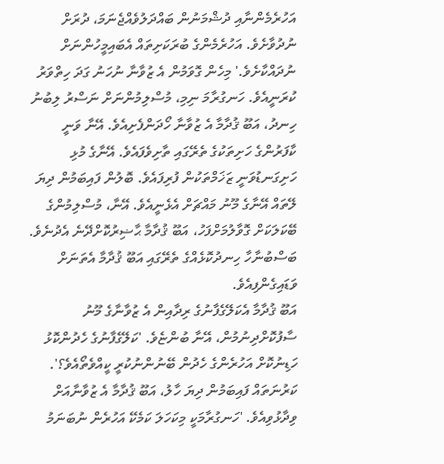އަހުރެމެންނާއި ދުޝްމަނުން ބައްދަލުވެއްޖެނަމަ، ދުރަށް ނުދުވާށެވެ. އަހުރެމެންގެ ބުރަކަށިތައް އެބައިމީހުންނަށް ނުދައްކާށެވެ.' މިހެން ގޮވަމުން އެ ޒުވާނާ ނުހަނު ގަދަ ހިތްވަރު ކުރަނީއެވެ. ހަނގުރާމަ ނިމި، މުސްލިމުންނަށް ނަސްރު ލިބުނު ހިނދު، އަބޫ ޤުދާމާ އެ ޒުވާނާ ހޯދަންފެށިއެވެ. އޭނާ ވަނީ ކާފަރުންގެ ހަށިތަކުގެ ތެރޭގައި ތާށިވެފައެވެ. އޭނާގެ މުޅި ހަށިގަނޑުވަނީ ޒަޚަމްތަކުން ފުރިފައެވެ. ބޮލުން ފައިބަމުން ދިޔަ ލޭތައް އޭނާގެ މޫނު މައްޗަށް އެޅެނީއެވެ. އޭނާ، މުސްލިމުންގެ ބޭކަލަކަށް ގޮވާލުމަށްފަހު، އަބޫ ޤުދާމާ ޙާޟިރުކޮށްދޭނެ އެދުނެވެ. ބަސްބުނާހާ ހިނދުކޮޅެއްގެ ތެރޭގައި އަބޫ ޤުދާމާ އެތަނަށް ވަޑައިގެންފިއެވެ.
އަބޫ ޤުދާމާ އެކަލޭގެފާނުގެ ރިދާއިން އެ ޒުވާނާގެ މޫނު ސާފުކޮށްދިނުމުން، އޭނާ ބުންޏެވެ. 'ކަލޭގެފާނުގެ ހެދުންކޮޅު ހަޑިނުކޮށް އަހުރެންގެ ހެދުން ބޭނުންނުކުރީ ކީއްވެތޯއެވެ؟'. ކަރުނަތައް ފައިބަމުން ދިޔަ ހާލު، އަބޫ ޤުދާމާ އެ ޒުވާނާއަށް ވިދާޅުވިއެވެ. 'ހަނގުރާމަކީ މިކަހަލަ ކަމެކޭ އަހުރެން ނުބަނަމު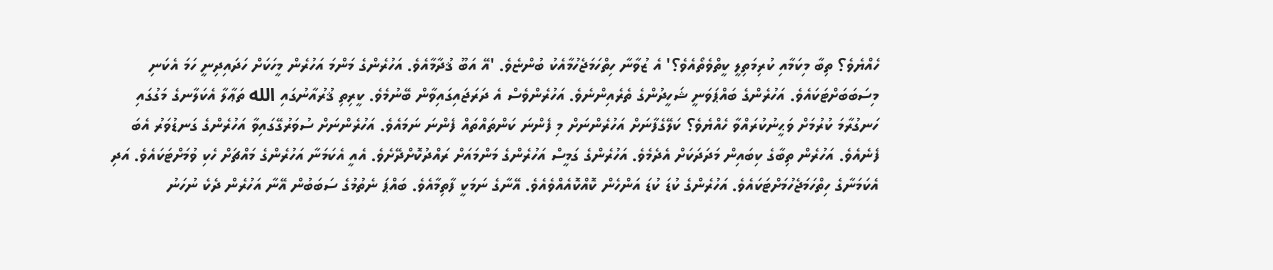ހެއްޔެވެ؟ ތިބާ މިކަމާއި ކުރިމަތިލީ ކީތްވެތޯއެވެ؟' އެ ޒުވާނާ ހިތްހަމަޖެހުމާއެކު ބުންޏެވެ. 'އޭ އަބޫ ޤުދާމާއެވެ. އަހުރެންގެ މަންމަ އަހުރެން މީހަކަށް ހަދައިދިނީ ހަމަ އެކަނި މިސަބަބަށްޓަކައެވެ. އަހުރެންގެ ބައްޕަވަނީ ޝަހީދުންގެ ތެރެއިންނެވެ. އަހުރެންވެސް އެ ދަރަޖައިގައިވާން ބޭނުމެވެ. ކީރިތި ޤުރުއާނުގައި الله ތަޢާލާ އެކަލާނގެ މަގުގައި ހަނގުރާމަ ކުރުމަށް ވަޙީނުކުރައްވާ ހެއްޔެވެ؟ ކަލޭގެފާނަށް އަހުރެންނަށް މި ފެންނަ ކަންތައްތައް ފެންނަ ނަމައެވެ. އަހުރެންނަށް ސުވަރުގޭގައިވާ އަހުރެންގެ ގަނޑުވަރު އެބަ ފެނެއެވެ. އަހުރެން ތިބާގެ ކިބައިން މަދަދަކަށް އެދެމެވެ. އަހުރެންގެ ގަމީސް އަހުރެންގެ މަންމައަށް ރައްދުކޮށްދޭށެވެ. އެއީ އެކަމަނާ އަހުރެންގެ މައްޗަށް ހެކި ވުމަށްޓަކައެވެ. އަދި އެކަމަނާގެ ހިތްހަމަޖެހުމަށްޓަކައެވެ. އަހުރެންގެ ކުޑަ ކުޑަ އަންހެން ކޮއްކޮއެއްވެއެވެ. އޭނާގެ ނަމަކީ ފާތިމާއެވެ. ބައްޕަ ނެތުމުގެ ސަބަބުން އޭނާ އަހުރެން ދެކެ ނުހަނު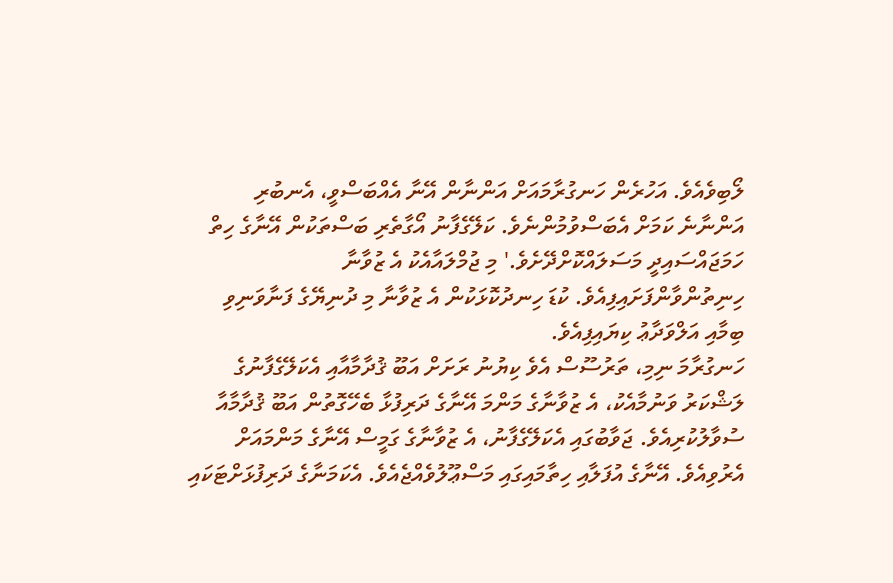ލޯބިވެއެވެ. އަހުރެން ހަނގުރާމައަށް އަންނާން އޭނާ އެއްބަސްވީ، އެނބުރި އަންނާނެ ކަމަށް އެބަސްވުމުންނެވެ. ކަލޭގެފާނު އޯގާތެރި ބަސްތަކުން އޭނާގެ ހިތް ހަމަޖައްސައިދީ މަސަލައްކޮށްދޭށެވެ.' މި ޖުމްލައާއެކު އެ ޒުވާނާ ހިނިތުންވާންފަށައިފިއެވެ. ކުޑަ ހިނދުކޮޅަކުން އެ ޒުވާނާ މި ދުނިޔޭގެ ފަނާވަނިވި ބިމާއި އަލްވަދާޢު ކިޔައިފިއެވެ.
ހަނގުރާމަ ނިމި، ތަރުސޫސް އެވެ ކިޔުނު ރަށަށް އަބޫ ޤުދާމާއާއި އެކަލޭގެފާނުގެ ލަޝްކަރު ވަނުމާއެކު، އެ ޒުވާނާގެ މަންމަ އޭނާގެ ދަރިފުޅާ ބެހޭގޮތުން އަބޫ ޤުދާމާއާ ސުވާލުކުރިއެވެ. ޖަވާބުގައި އެކަލޭގެފާނު، އެ ޒުވާނާގެ ގަމީސް އޭނާގެ މަންމައަށް އެރުވިއެވެ. އޭނާގެ އުފަލާއި ހިތާމައިގައި މަސްޢޫލުވެއްޖެއެވެ. އެކަމަނާގެ ދަރިފުޅަށްޓަކައި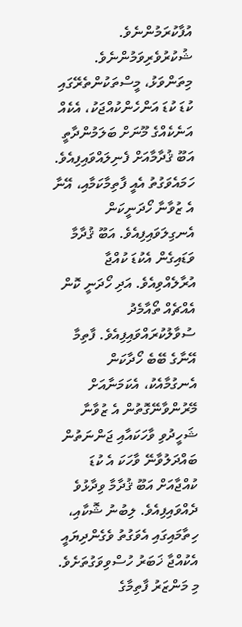އުފާކުރަމުންނެވެ. ޝުކުރުވެރިވަމުންނެވެ. މިތަންވަޅު، މީސްތަކުންތެރޭގައި ކުޑަ ކުޑަ އަންހެންކުއްޖަކު، އެކެއް އަނެކެއްގެ މޫނަށް ބަލަމުންދާތީ އަބޫ ޤުދާމާއަށް ފެނިލައްވައިފިއެވެ. ހަމައެވަގުތު އެއީ ފާތިމާކަމާއި، އޭނާ އެ ޒުވާނާ ހޯދަނީކަން އެނގިލަވައިފިއެވެ. އަބޫ ޤުދާމާ ވަޑައިގެން އެކުޑަ ކުއްޖާ އުރާލެއްވިއެވެ. އަދި ހޯދަނީ ކޮން އެއްޗެއް ތޯއާމެދު ސުވާލުކުރައްވައިފިއެވެ. ފާތިމާ އޭނާގެ ބޭބެ ހޯދާކަން އެނގުމާއެކު، އެކަމަނާއަށް މޭރުންވާނޭގޮތުން އެ ޒުވާނާ ޝަހީދުވި ވާހަކައާއި ޖަންނަތުން ބައްދަލުވާނޭ ވާހަކަ އެ ކުޑަ ކުއްޖާއަށް އަބޫ ޤުދާމާ ވިދާޅުވެ ދެއްވައިފިއެވެ. ލިބުނު ޝޮކާއި، ހިތާމައިގައި އެވަގުތު ވެގެންދިޔައީ އެކުއްޖާ ޚަބަރު ހުސްވިވަގުތަށެވެ. މި މަންޒަރު ފާތިމާގެ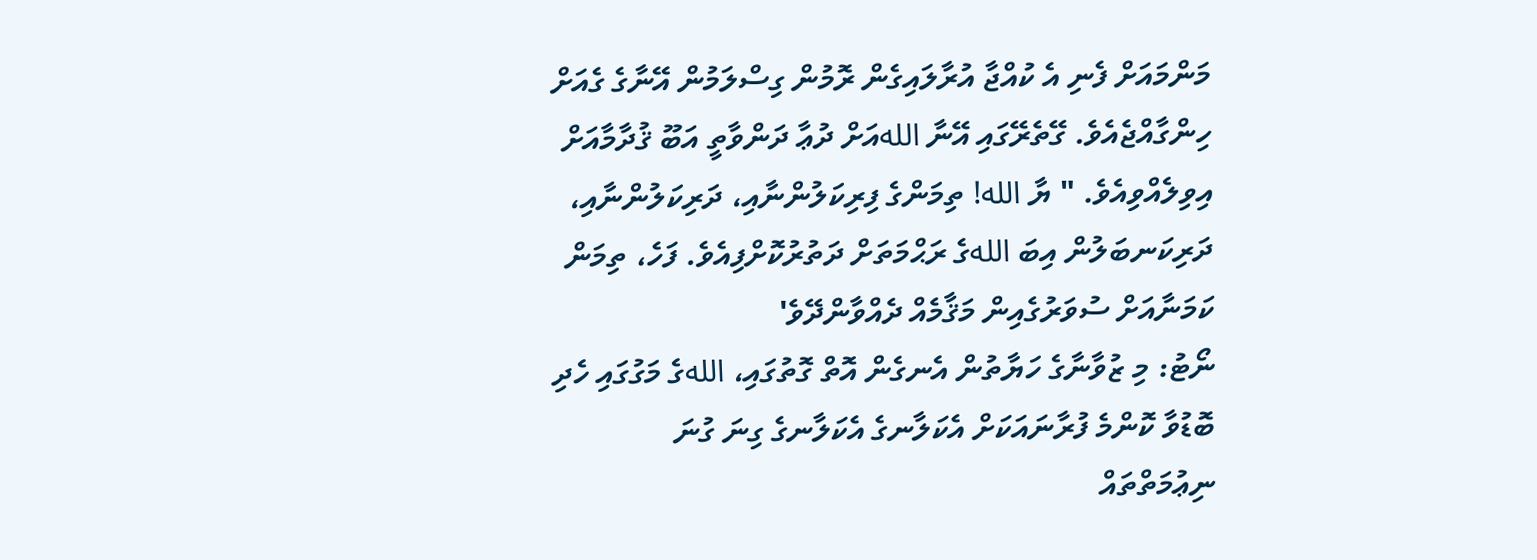މަންމައަށް ފެނި އެ ކުއްޖާ އުރާލައިގެން ރޮމުން ގިސްލަމުން އޭނާގެ ގެއަށް ހިންގާއްޖެއެވެ. ގޭތެރޭގައި އޭނާ اللهއަށް ދުޢާ ދަންވާތީ އަބޫ ޤުދާމާއަށް އިވިލެއްވިއެވެ. " ޔާ الله! ތިމަންގެ ފިރިކަލުންނާއި، ދަރިކަލުންނާއި، ދަރިކަނބަލުން އިބަ اللهގެ ރަޙްމަތަށް ދަތުރުކޮށްފިއެވެ. ފަހެ، ތިމަން ކަމަނާއަށް ސުވަރުގެއިން މަޤާމެއް ދެއްވާންދޭވެ'
ނޯޓު: މި ޒުވާނާގެ ހަޔާތުން އެނގެން އޮތް ގޮތުގައި، اللهގެ މަގުގައި ހެދި ބޮޑުވާ ކޮންމެ ފުރާނައަކަށް އެކަލާނގެ އެކަލާނގެ ގިނަ ގުނަ ނިޢުމަތްތައް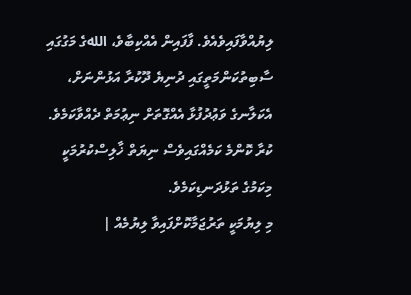ލިޔުއްވާފައިވެއެވެ. ފާފައިން އެއްކިބާވެ، اللهގެ މަގުގައި ސާބިތުކަންމަތީގައި ދުނިޔެ ދޫކުރާ އަޅުންނަށް، އެކަލާނގެ ވަޢުދުފުޅާ އެއްގޮތަށް ނިޢުމަތް ދެއްވާކަމެވެ. ކުރާ ކޮންމެ ކަމެއްގައިވެސް ނިޔަތް ޚާލިސްކުރުމަކީ މިކަމުގެ ތަޅުދަނޑިކަމެވެ.
މި ލިޔުމަކީ ތަރުޖަމާކޮށްފައިވާ ލިޔުމެއް |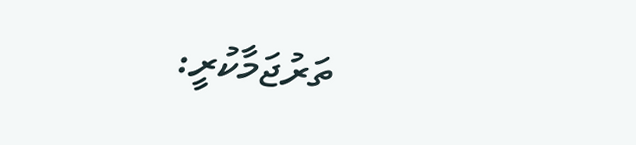ތަރުޖަމާކުރީ: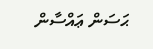ޙަސަން ޢައްސާން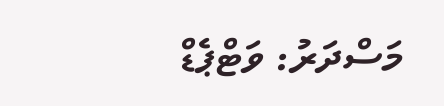މަސްދަރު: ވަޓްޕެޑް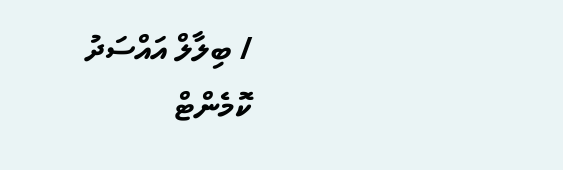/ ބިލާލް އައްސަދު
ކޮމެންޓް